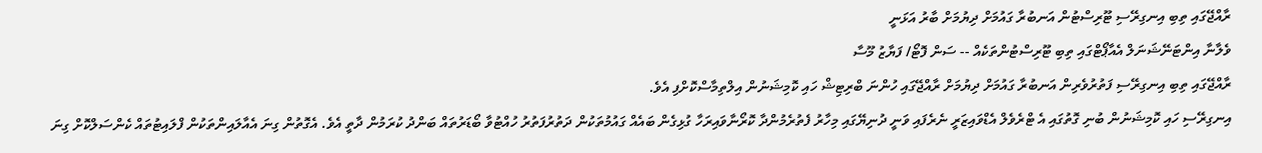ރާއްޖޭގައި ތިބި އިނގިރޭސި ޓޫރިސްޓުން އަނބުރާ ގައުމަށް ދިޔުމަށް ބާރު އަޅަނީ
ވެލާނާ އިންޓަނޭޝަނަލް އެއާޕޯޓްގައި ތިބި ޓޫރިސްޓުންތަކެއް -- ސަން ފޮޓޯ/ ފަޔާޒު މޫސާ
ރާއްޖޭގައި ތިބި އިނގިރޭސި ފަތުރުވެރިން އަނބުރާ ގައުމަށް ދިޔުމަށް ރާއްޖޭގައި ހުންނަ ބްރިޓިޝް ހައި ކޮމިޝަނުން އިލްތިމާސްކޮށްފި އެވެ.
އިނގިރޭސި ހައި ކޮމިޝަނުން ބުނި ގޮތުގައި އެ ޓްރެވެލް އެޑްވައިޒަރީ ނެރެފައި ވަނީ ދުނިޔޭގައި މިހާރު ފެތުރެމުންދާ ކޮރޯނާވައިރަހާ ގުޅިގެން ބައެއް ގައުމުތަކުން ދަތުރުފަތުރު ހުއްޓުވާ ބޯޑަރުތައް ބަންދު ކުރަމުން ދާތީ އެވެ. އެގޮތުން ގިނަ އެއާލައިންތަކުން ފްލައިޓުތައް ކެންސަލްކޮށް ގިނަ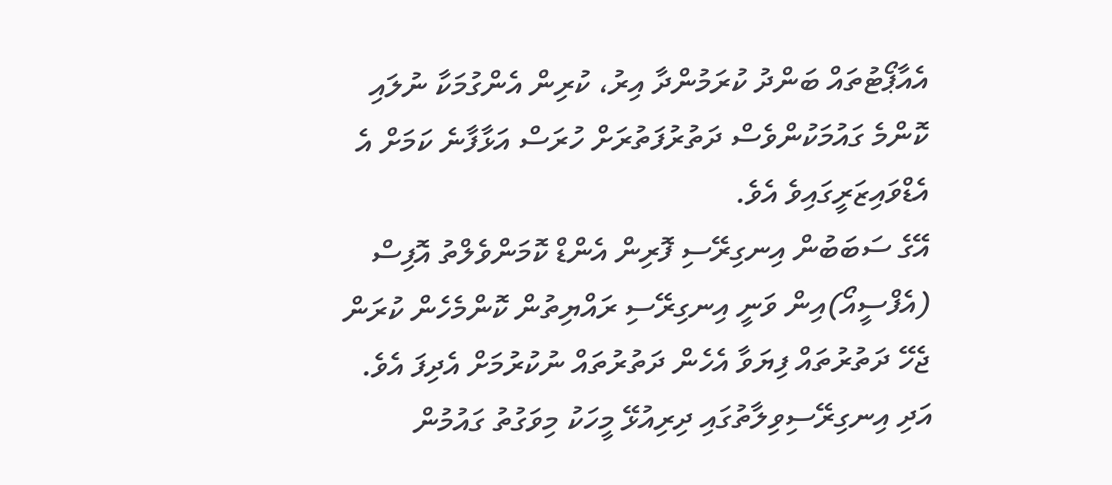އެއާޕޯޓުތައް ބަންދު ކުރަމުންދާ އިރު، ކުރިން އެންގުމަކާ ނުލައި ކޮންމެ ގައުމަކުންވެސް ދަތުރުފަތުރަށް ހުރަސް އަޅާފާނެ ކަމަށް އެ އެޑްވައިޒަރީގައިވެ އެވެ.
އޭގެ ސަބަބުން އިނގިރޭސި ފޮރިން އެންޑް ކޮމަންވެލްތު އޮފިސް (އެފްސީއޯ)އިން ވަނީ އިނގިރޭސި ރައްޔިތުން ކޮންމެހެން ކުރަން ޖެހޭ ދަތުރުތައް ފިޔަވާ އެހެން ދަތުރުތައް ނުކުރުމަށް އެދިފަ އެވެ. އަދި އިނގިރޭސިވިލާތުގައި ދިރިއުޅޭ މީހަކު މިވަގުތު ގައުމުން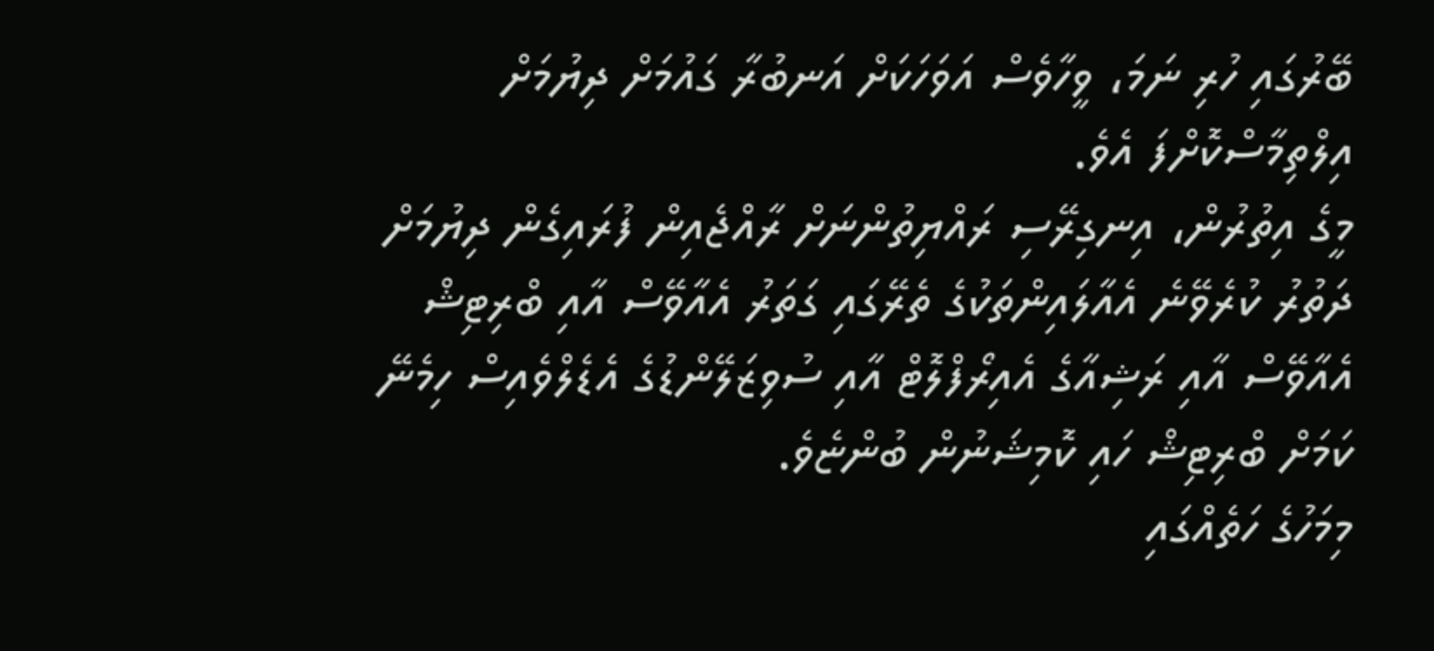ބޭރުގައި ހުރި ނަމަ، ވީހާވެސް އަވަހަކަށް އަނބުރާ ގައުމަށް ދިޔުމަށް އިލްތިމާސްކޮށްފަ އެވެ.
މީގެ އިތުރުން، އިނގިރޭސި ރައްޔިތުންނަށް ރާއްޖެއިން ފުރައިގެން ދިޔުމަށް ދަތުރު ކުރެވޭނެ އެއާލައިންތަކުގެ ތެރޭގައި ގަތަރު އެއާވޭސް އާއި ބްރިޓިޝް އެއާވޭސް އާއި ރަޝިއާގެ އެއިރޯފްލޮޓް އާއި ސުވިޒަލޭންޑުގެ އެޑެލްވެއިސް ހިމެނޭ ކަމަށް ބްރިޓިޝް ހައި ކޮމިޝަނުން ބުންޏެވެ.
މިމަހުގެ ހަތެއްގައި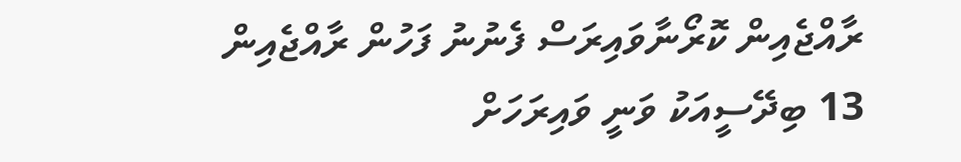ރާއްޖެއިން ކޮރޯނާވައިރަސް ފެނުނު ފަހުން ރާއްޖެއިން 13 ބިދޭސީއަކު ވަނީ ވައިރަހަށް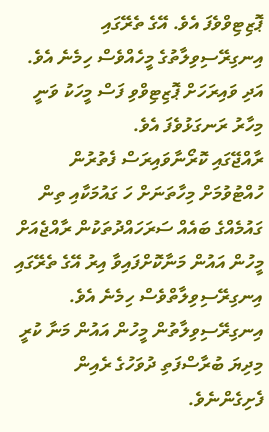ޕޮޒިޓިވްވެފަ އެވެ. އޭގެ ތެރޭގައި އިނގިރޭސިވިލާތުގެ މީހެއްވެސް ހިމެނެ އެވެ. އަދި ވައިރަހަށް ޕޮޒިޓިވްވި ފަސް މީހަކު ވަނީ މިހާރު ރަނގަޅުވެފަ އެވެ.
ރާއްޖޭގައި ކޮރޯނާވައިރަސް ފެތުރުން ހުއްޓުވުމަށް މިހާތަނަށް ހަ ގައުމަކާއި ތިން ގައުމެއްގެ ބައެއް ސަރަހައްދުތަކުން ރާއްޖެއަށް މީހުން އައުން މަނާކޮށްފައިވާ އިރު އޭގެ ތެރޭގައި އިނގިރޭސިވިލާތްވެސް ހިމެނެ އެވެ. އިނގިރޭސިވިލާތުން މީހުން އައުން މަނާ ކުރީ މިދިޔަ ބުރާސްފަތި ދުވަހުގެ ރެއިން ފެށިގެންނެވެ.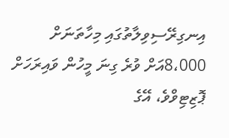އިނގިރޭސިވިލާތުގައި މިހާތަނަށް 8،000އަށް ވުރެ ގިނަ މީހުން ވައިރަހަށް ޕޮޒިޓިވްވެ، އޭގެ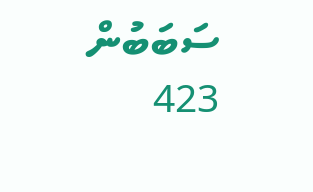ސަބަބުން 423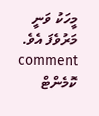މީހަކު ވަނީ މަރުވެފަ އެވެ.
comment ކޮމެންޓް